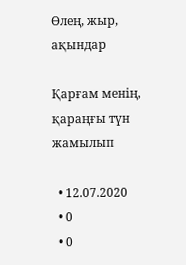Өлең, жыр, ақындар

Қарғам менiң, қараңғы түн жамылып

  • 12.07.2020
  • 0
  • 0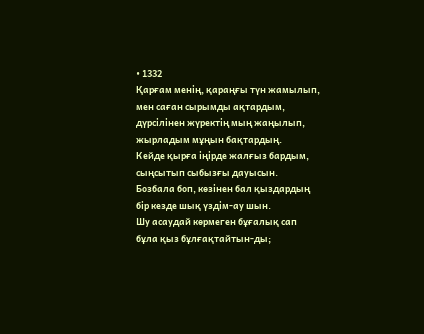• 1332
Қарғам менiң, қараңғы түн жамылып,
мен саған сырымды ақтардым,
дүрсiлiнен жүректiң мың жаңылып,
жырладым мұңын бақтардың.
Кейде қырға iңiрде жалғыз бардым,
сыңсытып сыбызғы дауысын.
Бозбала боп, көзiнен бал қыздардың
бiр кезде шық үздiм-ау шын.
Шу асаудай көрмеген бұғалық сап
бұла қыз бұлғақтайтын-ды;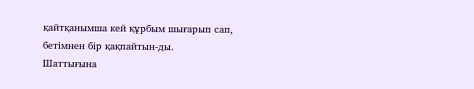қайтқанымша кей құрбым шығарып сап,
бетiмнен бiр қақпайтын-ды.
Шаттығына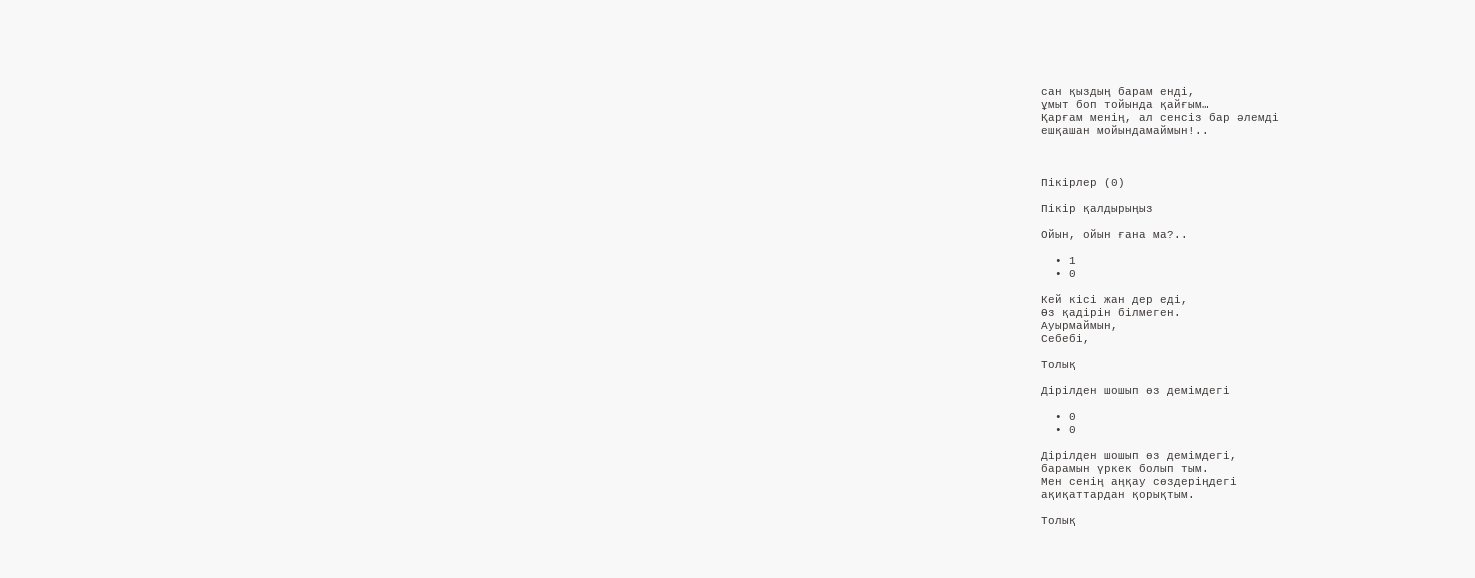сан қыздың барам ендi,
ұмыт боп тойында қайғым…
Қарғам менiң, ал сенсiз бар әлемдi
ешқашан мойындамаймын!..



Пікірлер (0)

Пікір қалдырыңыз

Ойын, ойын ғана ма?..

  • 1
  • 0

Кей кісі жан дер еді,
Өз қадірін білмеген.
Ауырмаймын,
Себебі,

Толық

Дiрiлден шошып өз демiмдегi

  • 0
  • 0

Дiрiлден шошып өз демiмдегi,
барамын үркек болып тым.
Мен сенiң аңқау сөздерiңдегi
ақиқаттардан қорықтым.

Толық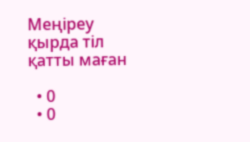Меңiреу қырда тiл қатты маған

  • 0
  • 0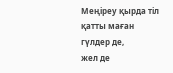Меңiреу қырда тiл қатты маған
гүлдер де,
жел де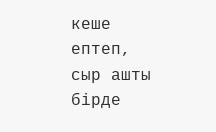кеше ептеп,
сыр ашты бiрде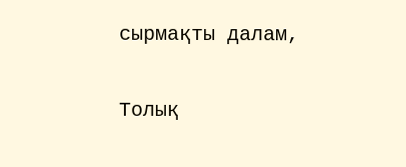сырмақты далам,

Толық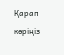Қарап көріңіз